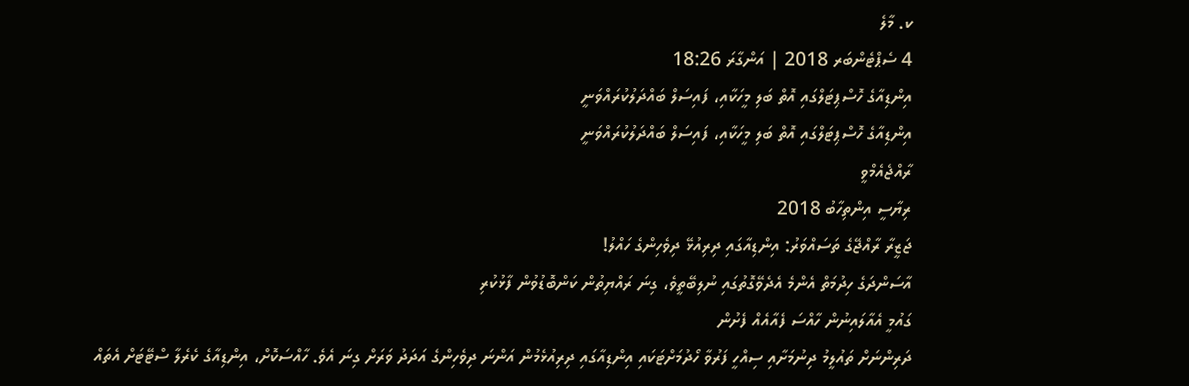ކ. މާލެ
4 ސެޕްޓެންބަރ 2018 | އަންގާރަ 18:26
އިންޑިއާގެ ހޮސްޕިޓަލްގައި އޮތް ބަލި މީހަކާއި، ފައިސަލް ބައްދަލުކުރައްވަނީ
އިންޑިއާގެ ހޮސްޕިޓަލްގައި އޮތް ބަލި މީހަކާއި، ފައިސަލް ބައްދަލުކުރައްވަނީ
ރާއްޖެއެމްވީ
ރިޔާސީ އިންތިހާބު 2018
ޖަޒީރާ ރާއްޖޭގެ ތަސައްވަރު: އިންޑިއާގައި ދިރިއުޅޭ ދިވެހިންގެ ހައްލު!
އާސަންދަގެ ހިދުމަތް އެންމެ އެދެވޭގޮތުގައި ނުލިބޭތީވެ، ގިނަ ރައްޔިތުން ކަންބޮޑުވުން ފާޅުކުރި
ގައުމީ އެއާލައިނުން ހާއްސަ ފެއާއެއް ފެށުން
ދަރިންނަށް ތައުލީމު ދިނުމަށާއި ސިއްހީ ފަރުވާ ހޯދުމަށްޓަކައި އިންޑިއާގައި ދިރިއުޅެމުން އަންނަ ދިވެހިންގެ އަދަދު ވަރަށް ގިނަ އެވެ. ހާއްސަކޮށް، އިންޑިއާގެ ކެރެލާ ސްޓޭޓަށް އެތައް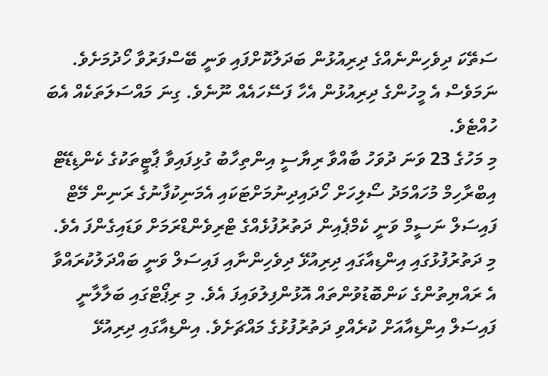ސަތޭކަ ދިވެހިންނެއްގެ ދިރިއުޅުން ބަދަލުކޮށްފައި ވަނީ ބޭސްފަރުވާ ހޯދުމަށެވެ. ނަމަވެސް އެ މީހުންގެ ދިރިއުޅުން އެހާ ފަސޭހައެއް ނޫނެވެ. ގިނަ މައްސަލަތަކެއް އެބަ ހުއްޓެވެ.
މި މަހުގެ 23 ވަނަ ދުވަހު ބާއްވާ ރިޔާސީ އިންތިހާބު ގުޅިފައިވާ ޕާޓީތަކުގެ ކެންޑިޑޭޓް އިބްރާހިމް މުހައްމަދު ސޯލިހަށް ހޯދައިދިނުމަށްޓަކައި އެމަނިކުފާނުގެ ރަނިން މޭޓް ފައިސަލް ނަސީމް ވަނީ ކެމްޕެއިން ދަތުރުފުޅެއްގެ ޓްރިވެންޑްރަމަށް ވަޑައިގެންފަ އެވެ. މި ދަތުރުފުޅުގައި އިންޑިއާގައި ދިރިއުޅޭ ދިވެހިންނާއި ފައިސަލް ވަނީ ބައްދަލުކުރައްވާ އެ ރައްޔިތުންގެ ކަންބޮޑުވުންތައް އޮޅުންފިލުވައިފަ އެވެ. މި ރިޕޯޓްގައި ބަލާލާނީ ފައިސަލް އިންޑިއާއަށް ކުރެއްވި ދަތުރުފުޅުގެ މައްޗަށެވެ. އިންޑިއާގައި ދިރިއުޅޭ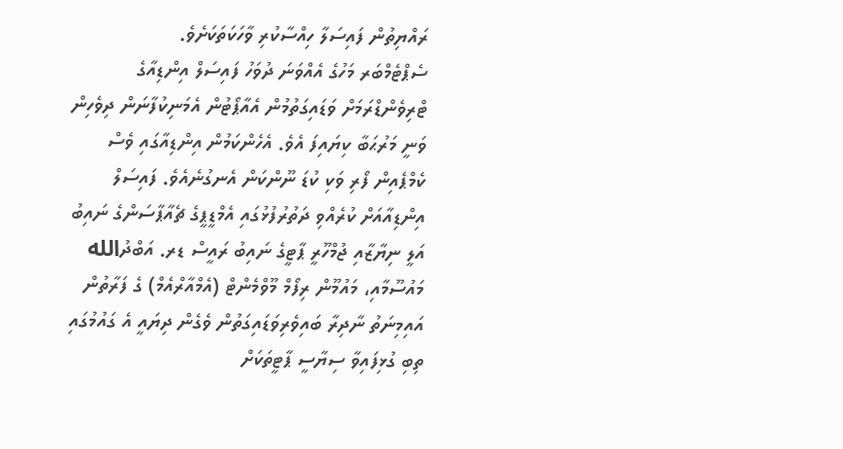ރައްޔިތުން ފައިސަލާ ހިއްސާކުރި ވާހަކަތަކަށެވެ.
ސެޕްޓެމްބަރ މަހުގެ އެއްވަނަ ދުވަހު ފައިސަލް އިންޑިއާގެ ޓްރިވެންޑްރަމަށް ވަޑައިގަތުމުން އެއާޕޯޓުން އެމަނިކުފާނަން ދިވެހިން ވަނީ މަރުޙަބާ ކިޔައިފަ އެވެ. އެހެންކަމުން އިންޑިއާގައި ވެސް ކެމްޕެއިން ފޯރި ވަކި ކުޑަ ނޫންކަން އެނގުނެއެވެ. ފައިސަލް އިންޑިއާއަށް ކުރެއްވި ދަތުރުފުޅުގައި އެމްޑީޕީގެ ޗެއާޕާސަންގެ ނައިބު އަލީ ނިޔާޒާއި ޖުމްހޫރީ ޕާޓީގެ ނައިބު ރައީސް ޑރ. އަބްދުالله މައުސޫމާއި، މައުމޫން ރިފޯމް މޫވްމެންޓް (އެމްއާރްއެމް) ގެ ފަރާތުން އައިމިނަތު ނާދިރާ ބައިވެރިވަޑައިގަތުން ވެގެން ދިޔައީ އެ ގައުމުގައި ތިބި ގުޅިފައިވާ ސިޔާސީ ޕާޓީތަކަށް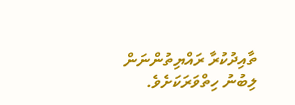ތާއިދުކުރާ ރައްޔިތުންނަން ލިބުނު ހިތްވަރަކަށެވެ.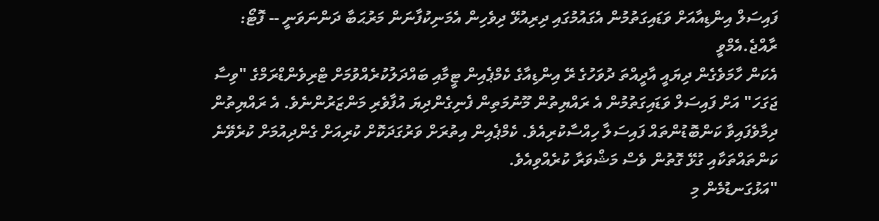ފައިސަލް އިންޑިއާއަށް ވަޑައިގަތުމުން އެގައުމުގައި ދިރިއުޅޭ ދިވެހިން އެމަނިކުފާނަން މަރުޙަބާ ދަންނަވަނީ -- ފޮޓޯ: ރާއްޖެ.އެމްވީ
އެކަން ހާމަވެގެން ދިޔައީ އާދީއްތަ ދުވަހުގެ ރޭ އިންޑިއާގެ ކެމްޕެއިން ޓީމާއި ބައްދަލުކުރެއްވުމަށް ޓްރިވެންޑްރަމްގެ "ވިސާ ޖަގަހަ" އަށް ފައިސަލް ވަޑައިގަތުމުން އެ ރައްޔިތުން މޫނުމަތިން ފެނިގެންދިޔަ އުފާވެރި މަންޒަރުންނެވެ. އެ ރައްޔިތުން ދިމާވެފައިވާ ކަންބޮޑުންތައް ފައިސަލާ ހިއްސާކުރިއެވެ. ކެމްޕެއިން އިތުރަށް ވަރުގަދަކޮށް ކުރިއަށް ގެންދިއުމަށް ކުރެވޭނެ ކަންތައްތަކާއި ގުޅޭ ގޮތުން ވެސް މަޝްވަރާ ކުރެއްވިއެވެ.
"އަޅުގަނޑުމެން މި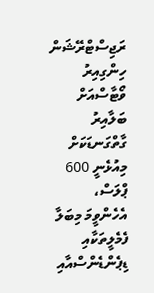ރަޖިސްޓްރޭޝަން ހިންގިއިރު ވޯޓާސްއަށް ބަލާއިރު ގާތްގަނޑަކަށް މިއުޅެނީ 600 ޕްލަސް، އެހެންވީމަ މިބަލާ ފެމެލީތަކާއި ޑިޕެންޑެންސްއާއި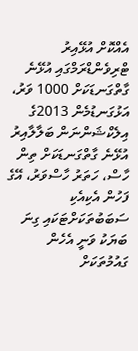އެއްކޮށް އުޅޭއިރު ޓްރިވެންޑްރަމްގައި އުޅޭނެ ގާތްގަނޑަކަށް 1000 ވަރު، އަޅުގަނޑުމެން 2013ގެ އިލެކްޝަންނަން ބަލާލާއިރު އުޅޭނެ ގާތްގަނޑަކަށް ތިން ހާސް، ހަތަރު ހާސްވަރު، އޭގެ ފަހުން އެކިއެކި ސަބަބުތަކަށްޓަކައި ގިނަ ބަޔަކު ވަނީ އެހެން ގައުމުތަކަށް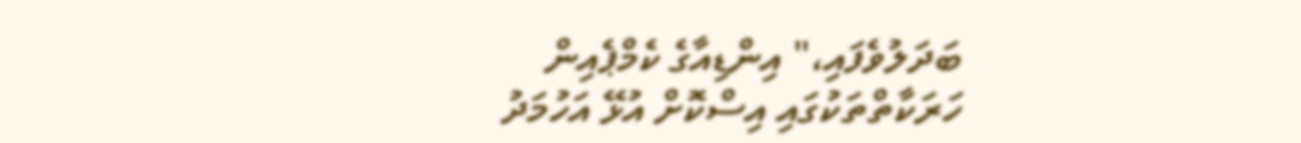ބަދަލުވެފައި،" އިންޑިއާގެ ކެމްޕެއިން ހަރަކާތްތަކުގައި އިސްކޮށް އުޅޭ އަހުމަދު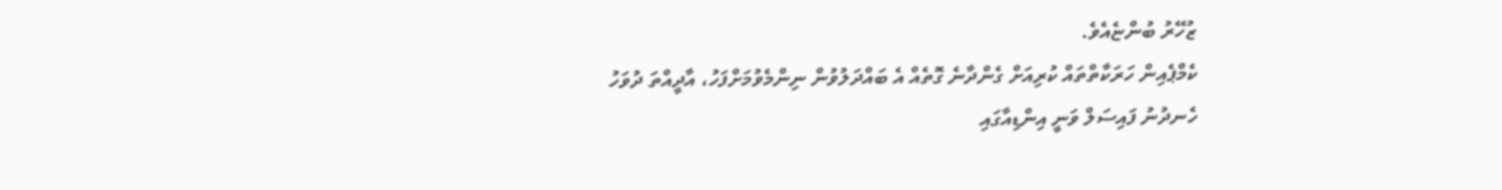ޒުހޭރު ބުންޏެއެވެ.
ކެމްޕެއިން ހަރަކާތްތައް ކުރިއަށް ގެންދާނެ ގޮތެއް އެ ބައްދަލުވުން ނިންމެވުމަށްފަހު، އާދީއްތަ ދުވަހު ހެނދުނު ފައިސަލް ވަނީ އިންޑިއާގައި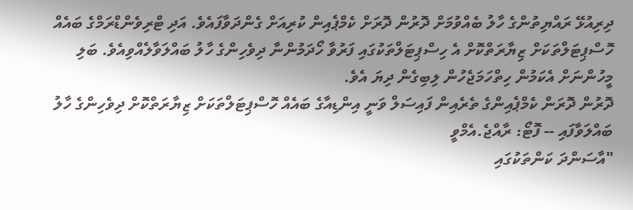ދިރިއުޅޭ ރައްޔިތުންގެ ހާލު ބެއްވުމަށް ދޮރުން ދޮރަށް ކެމްޕެއިން ކުރިއަށް ގެންދަވާފައެވެ. އަދި ޓްރިވެންޑްރަމްގެ ބައެއް ހޮސްޕިޓަލްތަކަށް ޒިޔާރަތްކޮށް އެ ހިސްޕިޓަލްތަކުގައި ފަރުވާ ހޯދަމުންނާ ދިވެހިންގެ ހާލު ބައްލަވާލެއްވިއެވެ. ބަލި މީހުންނަށް އެކަމުން ހިތްހަމަޖެހުން ލިބިގެން ދިޔަ އެވެ.
ދޮރުން ދޮރަން ކެމްޕެއިންގެ ތެރެއިން ފައިސަލް ވަނީ އިންޑިއާގެ ބައެއް ހޮސްޕިޓަލްތަކަށް ޒިޔާރަތްކޮށް ދިވެހިންގެ ހާލު ބައްލަވާފައި -- ފޮޓޯ: ރާއްޖެ.އެމްވީ
"އާސަންދަ ކަންތަކުގައި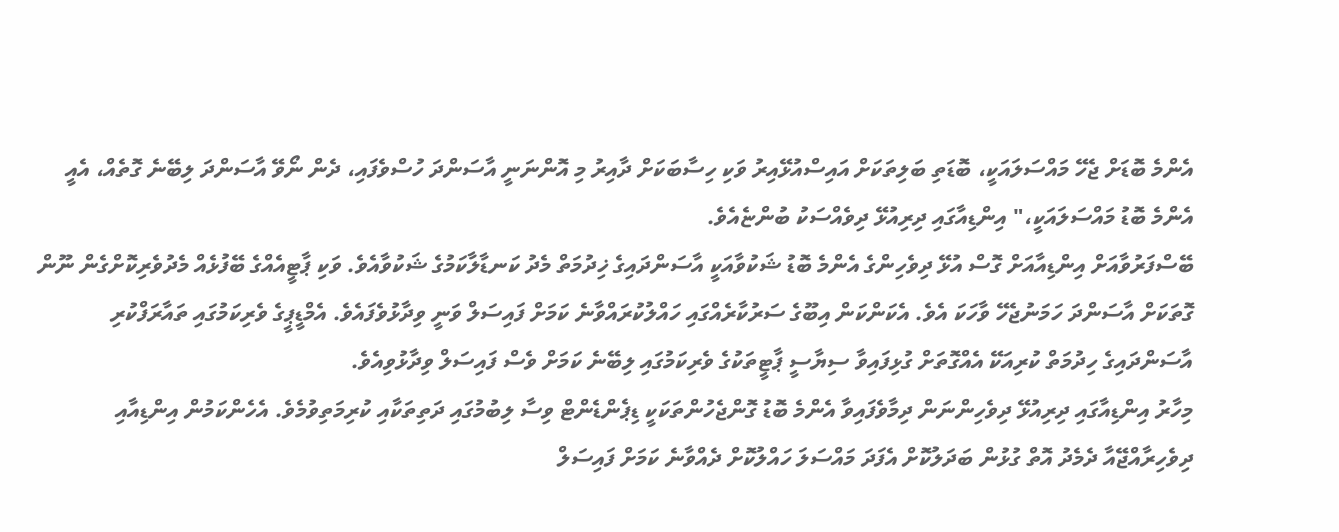އެންމެ ބޮޑަށް ޖެހޭ މައްސަލައަކީ، ބޮޑަތި ބަލިތަކަށް އައިސްއުޅޭއިރު ވަކި ހިސާބަކަށް ދާއިރު މި އޮންނަނީ އާސަންދަ ހުސްވެފައި، ދެން ނޯވޭ އާސަންދަ ލިބޭނެ ގޮތެއް، އެއީ އެންމެ ބޮޑު މައްސަލައަކީ،" އިންޑިއާގައި ދިރިއުޅޭ ދިވެއްސަކު ބުންޏެއެވެ.
ބޭސްފަރުވާއަށް އިންޑިއާއަށް ގޮސް އުޅޭ ދިވެހިންގެ އެންމެ ބޮޑު ޝަކުވާއަކީ އާސަންދައިގެ ޚިދުމަތް މެދު ކަނޑާލާކަމުގެ ޝަކުވާއެވެ. ވަކި ޕާޓީއެއްގެ ބޭފުޅެއް މެދުވެރިކޮށްގެން ނޫން ގޮތަކަށް އާސަންދަ ހަމަނުޖެހޭ ވާހަކަ އެވެ. އެކަންކަން އިބޫގެ ސަރުކާރެއްގައި ހައްލުކުރައްވާނެ ކަމަށް ފައިސަލް ވަނީ ވިދާޅުވެފައެވެ. އެމްޑީޕީގެ ވެރިކަމުގައި ތައާރަފްކުރި އާސަންދައިގެ ހިދުމަތް ކުރިއަކޭ އެއްގޮތަށް ގުޅިފައިވާ ސިޔާސީ ޕާޓީތަކުގެ ވެރިކަމުގައި ލިބޭނެ ކަމަށް ވެސް ފައިސަލް ވިދާޅުވިއެވެ.
މިހާރު އިންޑިއާގައި ދިރިއުޅޭ ދިވެހިންނަން ދިމާވެފައިވާ އެންމެ ބޮޑު ގޮންޖެހުންތަކަކީ ޑިޕެންޑެންޓް ވިސާ ލިބުމުގައި ދަތިތަކާއި ކުރިމަތިވުމެވެ. އެހެންކަމުން އިންޑިއާއި ދިވެހިރާއްޖޭއާ ދެމެދު އޮތް ގުޅުން ބަދަލުކޮށް އެފަދަ މައްސަލަ ހައްލުކޮށް ދެއްވާނެ ކަމަށް ފައިސަލް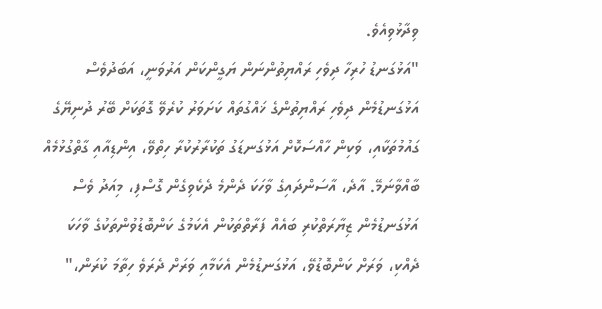ވިދާޅުވިއެވެ.
"އަޅުގަނޑު ހުރިހާ ދިވެހި ރައްޔިތުންނަން ޔަގީންކަން އަރުވަނީ، އަބަދުވެސް އަޅުގަނޑުމެން ދިވެހި ރައްޔިތުންގެ ޚައްގުތައް ކަށަވަރު ކުރެވޭ ގޮތަކަށް ބޭރު ދުނިޔޭގެ ގައުމުތަކާއި، ވަކިން ހާއްސަކޮށް އަޅުގަނޑަގު ތަކުރާރުކުރާ ހިތްވޭ، އިންޑިއާއި ގާތްގުޅުމެއް ބާއްވާނަމޭ. އާދެ، އާސަންދައިގެ ވާހަކަ ދެންމެ ދެކެވިގެން ގޮސްފި، މިއަދު ވެސް އަޅުގަނޑުމެން ޒިޔާރަތްކުރި ބައެއް ފަރާތްތަކުން އެކަމުގެ ކަންބޮޑުވުންތަކުގެ ވާހަކަ ދެއްކި، ވަރަށް ކަންބޮޑުވޭ، އަޅުގަނޑުމެން އެކަމާއި ވަރަށް ދެރަވެ ހިތާމަ ކުރަން،"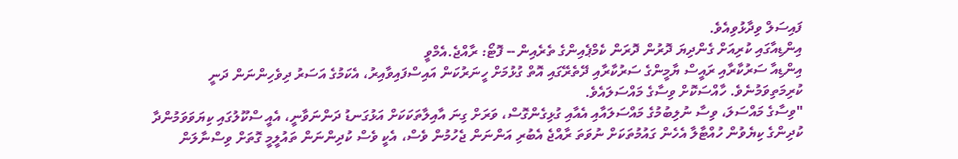ފައިސަލް ވިދާޅުވިއެވެ.
އިންޑިއާގައި ކުރިއަށް ގެންދިޔަ ދޮރުން ދޮރަން ކެމްޕެއިންގެ ތެރެއިން -- ފޮޓޯ: ރާއްޖެ.އެމްވީ
އިންޑިއާ ސަރުކާރާއި ރައީސް ޔާމީންގެ ސަރުކާރާއި ދޭތެރޭގައި އޮތް ގުޅުމަށް ހީނަރުކަން އައިސްފައިވާއިރު، އެކަމުގެ އަސަރު ދިވެހިންނަން ދަނީ ކުރިމަތިވަމުނެވެ. ހާއްސަކޮށް ވިސާގެ މައްސަލައެވެ.
"ވިސާގެ މައްސަލަ، ވިސާ ނުލިބުމުގެ މައްސަލައާއި އެއާއި ގުޅިގެންގޮސް، ވަރަށް ގިނަ އާއިލާތަކަކަށް އަޅުގަނޑު ދަންނަވާނީ، އެއީ ސްކޫލުގައި ކިޔަވަވަމުންދާ ކުދިންގެ ކިޔެވުން ހުއްޓާލާ އެހެން ގައުމުތަކަށް ނުވަތަ ރާއްޖެ އެބުރި އަންނަން ޖެހުމުން ވެސް، އެކީ ވެސް ކުދިންނަން ތައުލީމީ ގޮތަށް ވިސްނާލަން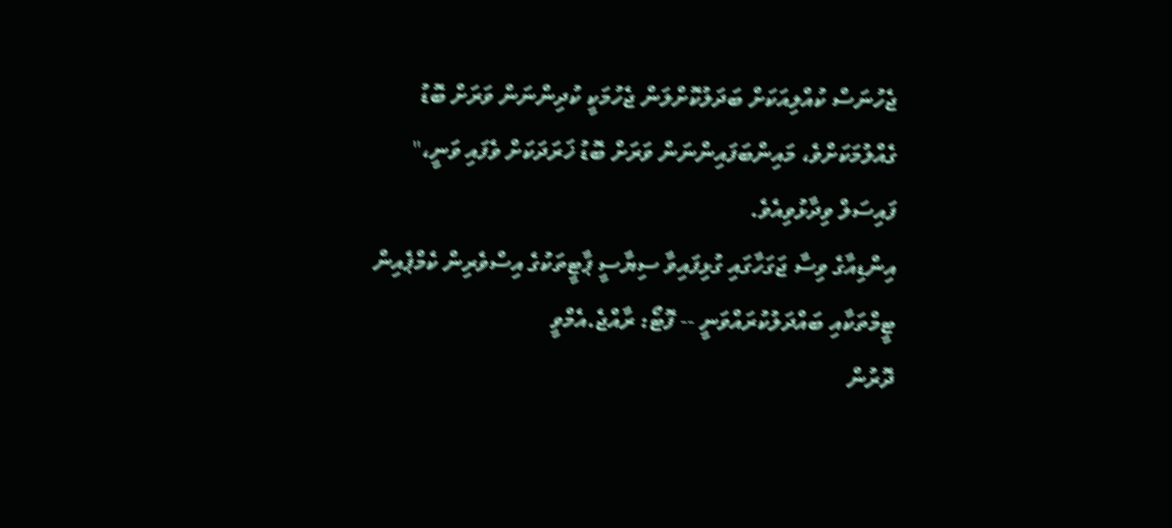ޖެހުނަސް ކުއްލިއަކަށް ބަދަލުކޮށްލަން ޖެހުމަކީ ކުދިންނަން ވަރަށް ބޮޑު ގެއްލުމަކަށްވެ، މައިންބަފައިންނަން ވަރަށް ބޮޑު ޚަރަދަކަށް ވެފައި ވަނީ،" ފައިސަލް ވިދާޅުވިއެވެ.
އިންޑިއާގެ ވިސާ ޖަގަހާގައި ގުޅިފައިވާ ސިޔާސީ ޕާޓީތަކުގެ އިސްވެރިން ކެމްޕެއިން ޓީމްތަކާއި ބައްދަލުކުރައްވަނީ -- ފޮޓޯ: ރާއްޖެ.އެމްވީ
ދޮރުން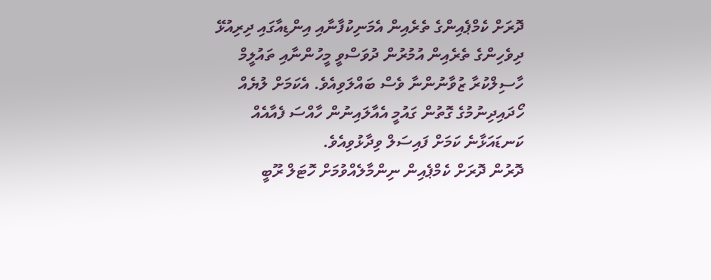ދޮރަށް ކެމްޕެއިންގެ ތެރެއިން އެމަނިކުފާނާއި އިންޑިއާގައި ދިރިއުޅޭ ދިވެހިންގެ ތެރެއިން އުމުރުން ދުވަސްވީ މީހުންނާއި ތައުލީމް ހާސިލްކުރާ ޒުވާނުންނާ ވެސް ބައްލަވިއެވެ. އެކަމަށް ލުޔެއް ހޯދައިދިނުމުގެ ގޮތުން ގައުމީ އެއާލައިނުން ހާއްސަ ފެއާއެއް ކަނޑައަޅާނެ ކަމަށް ފައިސަލް ވިދާޅުވިއެވެ.
ދޮރުން ދޮރަށް ކެމްޕެއިން ނިންމާލެއްވުމަށް ހޮޓަލް ރޫބީ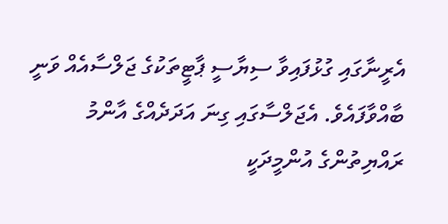އެރީނާގައި ގުޅުފައިވާ ސިޔާސީ ޕާޓީތަކުގެ ޖަލްސާއެއް ވަނީ ބާއްވާފައެވެ. އެޖަލްސާގައި ގިނަ އަދަދެއްގެ އާންމު ރައްޔިތުންގެ އުންމީދަކީ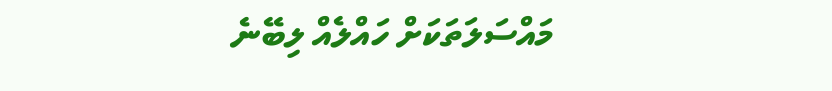މައްސަލަތަކަށް ހައްލެއް ލިބޭނެ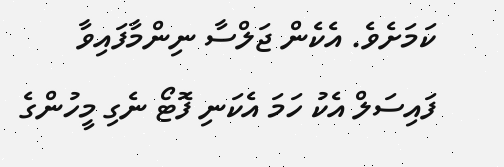ކަމަށެވެ. އެކެން ޖަލްސާ ނިންމާފައިވާ ފައިސަލް އެކު ހަމަ އެކަނި ފޮޓޯ ނެގި މީހުންގެ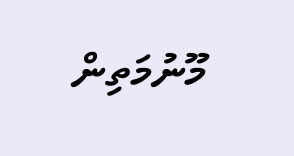މޫނުމަތިން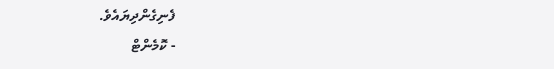ފެނިގެންދިޔައެވެ.
- ކޮމެންޓް